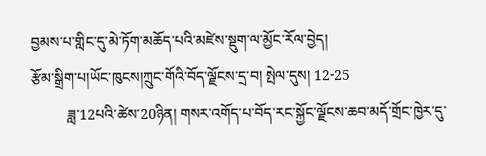བྱམས་པ་གླིང་དུ་མེ་ཏོག་མཆོད་པའི་མཛེས་སྡུག་ལ་མྱོང་རོལ་བྱེད།
རྩོམ་སྒྲིག་པ།ཡོང་ཁུངས།ཀྲུང་གོའི་བོད་ལྗོངས་དྲ་བ། སྤེལ་དུས། 12-25
          ཟླ་12པའི་ཚེས་20ཉིན། གསར་འགོད་པ་བོད་རང་སྐྱོང་ལྗོངས་ཆབ་མདོ་གྲོང་ཁྱེར་དུ་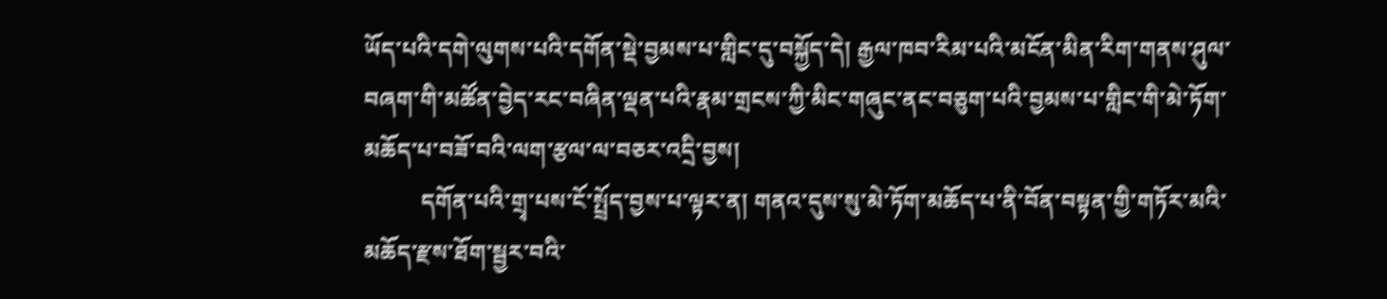ཡོད་པའི་དགེ་ལུགས་པའི་དགོན་སྡེ་བྱམས་པ་གླིང་དུ་བསྐྱོད་དེ། རྒྱལ་ཁབ་རིམ་པའི་མངོན་མིན་རིག་གནས་ཤུལ་བཞག་གི་མཚོན་བྱེད་རང་བཞིན་ལྡན་པའི་རྣམ་གྲངས་ཀྱི་མིང་གཞུང་ནང་བཅུག་པའི་བྱམས་པ་གླིང་གི་མེ་ཏོག་མཆོད་པ་བཟོ་བའི་ལག་རྩལ་ལ་བཅར་འདྲི་བྱས།
          དགོན་པའི་གྲྭ་པས་ངོ་སྤྲོད་བྱས་པ་ལྟར་ན། གནའ་དུས་སུ་མེ་ཏོག་མཆོད་པ་ནི་བོན་བསྟན་གྱི་གཏོར་མའི་མཆོད་རྫས་ཐོག་སྦྱར་བའི་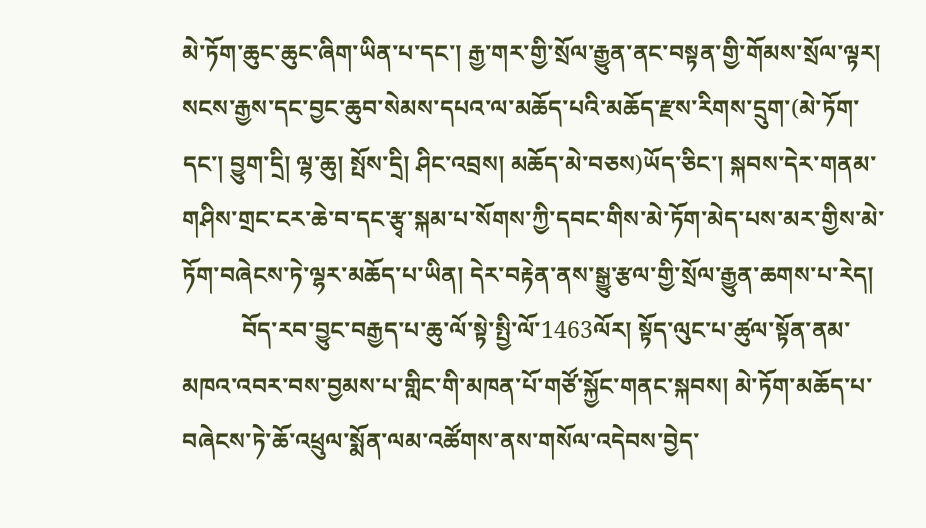མེ་ཏོག་ཆུང་ཆུང་ཞིག་ཡིན་པ་དང་། རྒྱ་གར་གྱི་སྲོལ་རྒྱུན་ནང་བསྟན་གྱི་གོམས་སྲོལ་ལྟར། སངས་རྒྱས་དང་བྱང་ཆུབ་སེམས་དཔའ་ལ་མཆོད་པའི་མཆོད་རྫས་རིགས་དྲུག་(མེ་ཏོག་དང་། བྱུག་དྲི། ལྷ་ཆུ། སྤོས་དྲི། ཤིང་འབྲས། མཆོད་མེ་བཅས)ཡོད་ཅིང་། སྐབས་དེར་གནམ་གཤིས་གྲང་ངར་ཆེ་བ་དང་རྩྭ་སྐམ་པ་སོགས་ཀྱི་དབང་གིས་མེ་ཏོག་མེད་པས་མར་གྱིས་མེ་ཏོག་བཞེངས་ཏེ་ལྷར་མཆོད་པ་ཡིན། དེར་བརྟེན་ནས་སྒྱུ་རྩལ་གྱི་སྲོལ་རྒྱུན་ཆགས་པ་རེད།
          བོད་རབ་བྱུང་བརྒྱད་པ་ཆུ་ལོ་སྟེ་སྤྱི་ལོ་1463ལོར། སྟོད་ལུང་པ་ཚུལ་སྟོན་ནམ་མཁའ་འབར་བས་བྱམས་པ་གླིང་གི་མཁན་པོ་གཙོ་སྐྱོང་གནང་སྐབས། མེ་ཏོག་མཆོད་པ་བཞེངས་ཏེ་ཆོ་འཕྲུལ་སྨོན་ལམ་འཚོགས་ནས་གསོལ་འདེབས་བྱེད་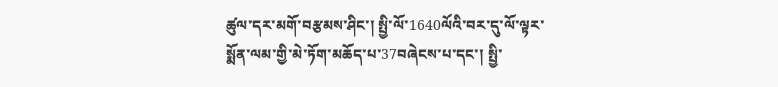ཚུལ་དར་མགོ་བརྩམས་ཤིང་། སྤྱི་ལོ་1640ལོའི་བར་དུ་ལོ་ལྟར་སྨོན་ལམ་གྱི་མེ་ཏོག་མཆོད་པ་37བཞེངས་པ་དང་། སྤྱི་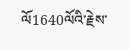ལོ1640ལོའི་རྗེས་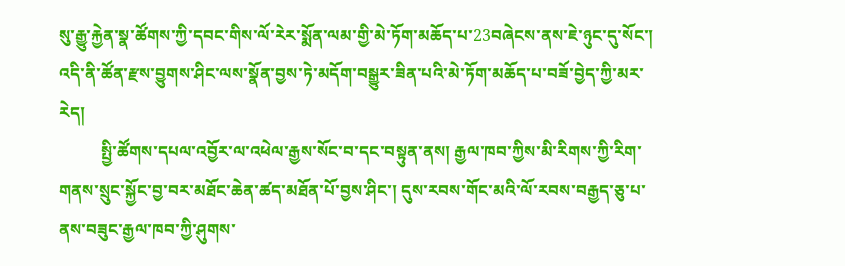སུ་རྒྱུ་རྐྱེན་སྣ་ཚོགས་ཀྱི་དབང་གིས་ལོ་རེར་སྨོན་ལམ་གྱི་མེ་ཏོག་མཆོད་པ་23བཞེངས་ནས་ཇེ་ཉུང་དུ་སོང་།
འདི་ནི་ཚོན་རྫས་བྱུགས་ཤིང་ལས་སྣོན་བྱས་ཏེ་མདོག་བསྒྱུར་ཟིན་པའི་མེ་ཏོག་མཆོད་པ་བཟོ་བྱེད་ཀྱི་མར་རེད།
          སྤྱི་ཚོགས་དཔལ་འབྱོར་ལ་འཕེལ་རྒྱས་སོང་བ་དང་བསྟུན་ནས། རྒྱལ་ཁབ་ཀྱིས་མི་རིགས་ཀྱི་རིག་གནས་སྲུང་སྐྱོང་བྱ་བར་མཐོང་ཆེན་ཚད་མཐོན་པོ་བྱས་ཤིང་། དུས་རབས་གོང་མའི་ལོ་རབས་བརྒྱད་ཅུ་པ་ནས་བཟུང་རྒྱལ་ཁབ་ཀྱི་ཤུགས་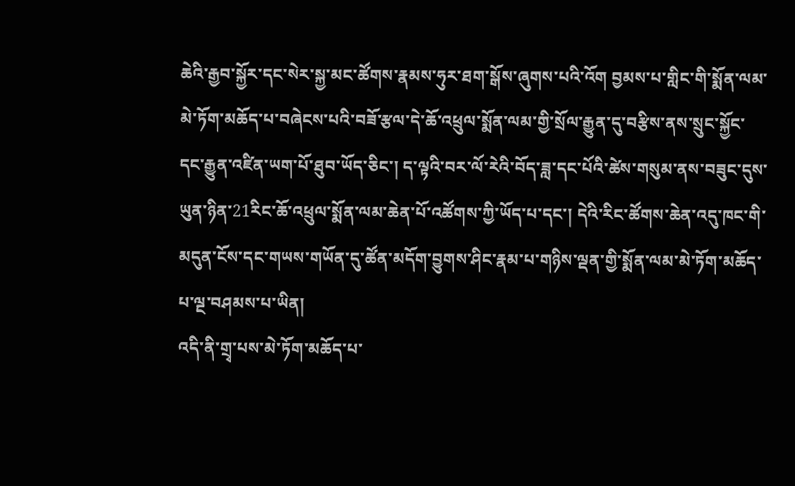ཆེའི་རྒྱབ་སྐྱོར་དང་སེར་སྐྱ་མང་ཚོགས་རྣམས་ཧུར་ཐག་སྒོས་ཞུགས་པའི་འོག བྱམས་པ་གླིང་གི་སྨོན་ལམ་མེ་ཏོག་མཆོད་པ་བཞེངས་པའི་བཟོ་རྩལ་དེ་ཆོ་འཕྲུལ་སྨོན་ལམ་གྱི་སྲོལ་རྒྱུན་དུ་བརྩིས་ནས་སྲུང་སྐྱོང་དང་རྒྱུན་འཛིན་ཡག་པོ་ཐུབ་ཡོད་ཅིང་། ད་ལྟའི་བར་ལོ་རེའི་བོད་ཟླ་དང་པོའི་ཚེས་གསུམ་ནས་བཟུང་དུས་ཡུན་ཉིན་21རིང་ཆོ་འཕྲུལ་སྨོན་ལམ་ཆེན་པོ་འཚོགས་ཀྱི་ཡོད་པ་དང་། དེའི་རིང་ཚོགས་ཆེན་འདུ་ཁང་གི་མདུན་ངོས་དང་གཡས་གཡོན་དུ་ཚོན་མདོག་བྱུགས་ཤིང་རྣམ་པ་གཉིས་ལྡན་གྱི་སྨོན་ལམ་མེ་ཏོག་མཆོད་པ་ལྔ་བཤམས་པ་ཡིན།
འདི་ནི་གྲྭ་པས་མེ་ཏོག་མཆོད་པ་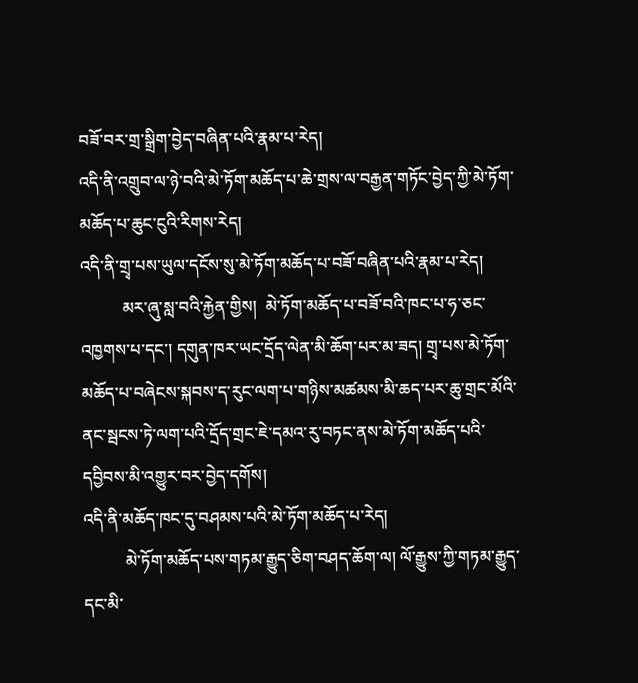བཟོ་བར་གྲ་སྒྲིག་བྱེད་བཞིན་པའི་རྣམ་པ་རེད།
འདི་ནི་འགྲུབ་ལ་ཉེ་བའི་མེ་ཏོག་མཆོད་པ་ཆེ་གྲས་ལ་བརྒྱན་གཏོང་བྱེད་ཀྱི་མེ་ཏོག་མཆོད་པ་ཆུང་ངུའི་རིགས་རེད།
འདི་ནི་གྲྭ་པས་ཡུལ་དངོས་སུ་མེ་ཏོག་མཆོད་པ་བཟོ་བཞིན་པའི་རྣམ་པ་རེད།
          མར་ཞུ་སླ་བའི་རྐྱེན་གྱིས།  མེ་ཏོག་མཆོད་པ་བཟོ་བའི་ཁང་པ་ཧ་ཅང་འཁྱགས་པ་དང་། དགུན་ཁར་ཡང་དྲོད་ལེན་མི་ཆོག་པར་མ་ཟད། གྲྭ་པས་མེ་ཏོག་མཆོད་པ་བཞེངས་སྐབས་ད་རུང་ལག་པ་གཉིས་མཚམས་མི་ཆད་པར་ཆུ་གྲང་མོའི་ནང་སྦངས་ཏེ་ལག་པའི་དྲོད་གྲང་ཇེ་དམའ་རུ་བཏང་ནས་མེ་ཏོག་མཆོད་པའི་དབྱིབས་མི་འགྱུར་བར་བྱེད་དགོས།
འདི་ནི་མཆོད་ཁང་དུ་བཤམས་པའི་མེ་ཏོག་མཆོད་པ་རེད།
          མེ་ཏོག་མཆོད་པས་གཏམ་རྒྱུད་ཅིག་བཤད་ཆོག་ལ། ལོ་རྒྱུས་ཀྱི་གཏམ་རྒྱུད་དང་མི་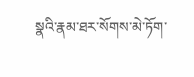སྣའི་རྣམ་ཐར་སོགས་མེ་ཏོག་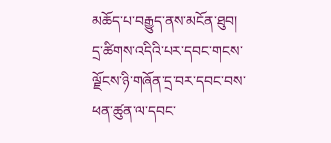མཆོད་པ་བརྒྱུད་ནས་མངོན་ཐུབ།
དྲ་ཚིགས་འདིའི་པར་དབང་གངས་ལྗོངས་ཉི་གཞོན་དྲ་བར་དབང་བས་ཕན་ཚུན་ལ་དབང་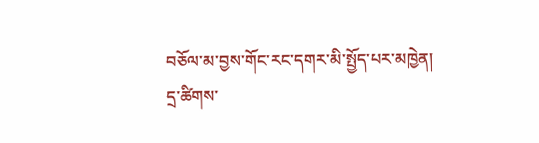བཅོལ་མ་བྱས་གོང་རང་དགར་མི་སྤྱོད་པར་མཁྱེན།
དྲ་ཚིགས་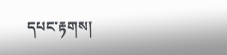དཔང་རྟགས།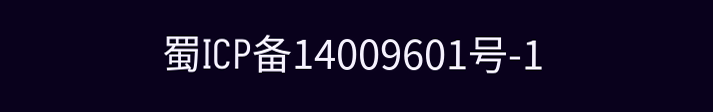蜀ICP备14009601号-1